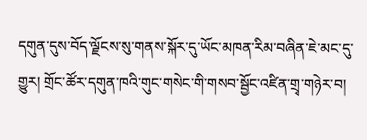དགུན་དུས་བོད་ལྗོངས་སུ་གནས་སྐོར་དུ་ཡོང་མཁན་རིམ་བཞིན་ཇེ་མང་དུ་གྱུར། གྲོང་ཚོར་དགུན་ཁའི་གུང་གསེང་གི་གསབ་སྦྱོང་འཛིན་གྲྭ་གཉེར་བ།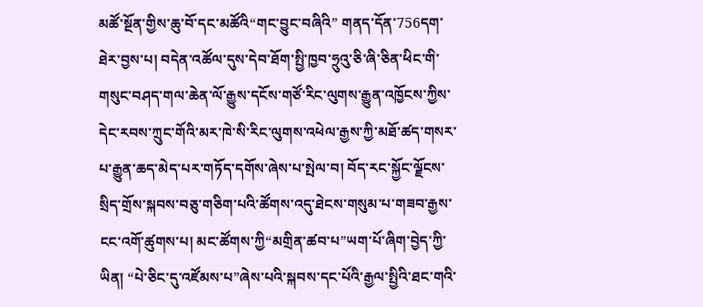མཚོ་སྔོན་གྱིས་ཆུ་བོ་དང་མཚོའི“གང་བྱུང་བཞིའི” གནད་དོན་756དག་ཐེར་བྱས་པ། བདེན་འཚོལ་དུས་དེབ་ཐོག་སྤྱི་ཁྱབ་ཧྲུའུ་ཅི་ཞི་ཅིན་ཕིང་གི་གསུང་བཤད་གལ་ཆེན་ལོ་རྒྱུས་དངོས་གཙོ་རིང་ལུགས་རྒྱུན་འཁྱོངས་ཀྱིས་དེང་རབས་ཀྲུང་གོའི་མར་ཁེ་སི་རིང་ལུགས་འཕེལ་རྒྱས་ཀྱི་མཐོ་ཚད་གསར་པ་རྒྱུན་ཆད་མེད་པར་གཏོད་དགོས་ཞེས་པ་སྤེལ་བ། བོད་རང་སྐྱོང་ལྗོངས་སྲིད་གྲོས་སྐབས་བཅུ་གཅིག་པའི་ཚོགས་འདུ་ཐེངས་གསུམ་པ་གཟབ་རྒྱས་ངང་འགོ་ཚུགས་པ། མང་ཚོགས་ཀྱི“མགྲིན་ཚབ་པ”ཡག་པོ་ཞིག་བྱེད་ཀྱི་ཡིན། “པེ་ཅིང་དུ་འཛོམས་པ”ཞེས་པའི་སྐབས་དང་པོའི་རྒྱལ་སྤྱིའི་ཐང་གའི་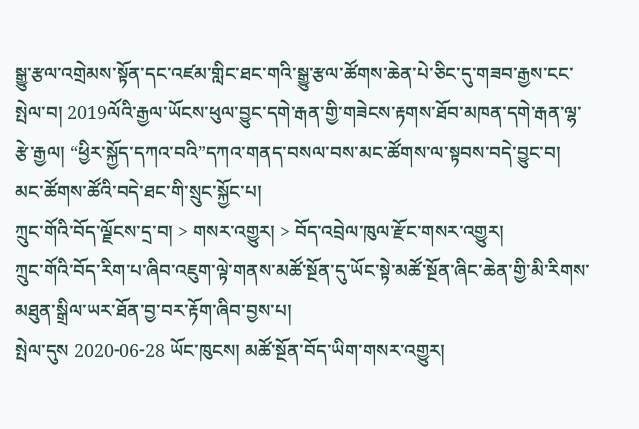སྒྱུ་རྩལ་འགྲེམས་སྟོན་དང་འཛམ་གླིང་ཐང་གའི་སྒྱུ་རྩལ་ཚོགས་ཆེན་པེ་ཅིང་དུ་གཟབ་རྒྱས་ངང་སྤེལ་བ། 2019ལོའི་རྒྱལ་ཡོངས་ཕུལ་བྱུང་དགེ་རྒན་གྱི་གཟེངས་རྟགས་ཐོབ་མཁན་དགེ་རྒན་ལྷ་རྩེ་རྒྱལ། “ཕྱིར་སྐྱོད་དཀའ་བའི”དཀའ་གནད་བསལ་བས་མང་ཚོགས་ལ་སྟབས་བདེ་བྱུང་བ། མང་ཚོགས་ཚོའི་བདེ་ཐང་གི་སྲུང་སྐྱོང་པ།
ཀྲུང་གོའི་བོད་ལྗོངས་དྲ་བ། > གསར་འགྱུར། > བོད་འབྲེལ་ཁུལ་རྫོང་གསར་འགྱུར།
ཀྲུང་གོའི་བོད་རིག་པ་ཞིབ་འཇུག་ལྟེ་གནས་མཚོ་སྔོན་དུ་ཡོང་སྟེ་མཚོ་སྔོན་ཞིང་ཆེན་གྱི་མི་རིགས་མཐུན་སྒྲིལ་ཡར་ཐོན་བྱ་བར་རྟོག་ཞིབ་བྱས་པ།
སྤེལ་དུས 2020-06-28 ཡོང་ཁུངས། མཚོ་སྔོན་བོད་ཡིག་གསར་འགྱུར།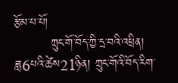རྩོམ་པ་པོ།
         ཀྲུང་གོ་བོད་ཀྱི་དྲ་བའི་འཕྲིན། ཟླ6པའི་ཚེས21ཉིན། ཀྲུང་གོའི་བོད་རིག་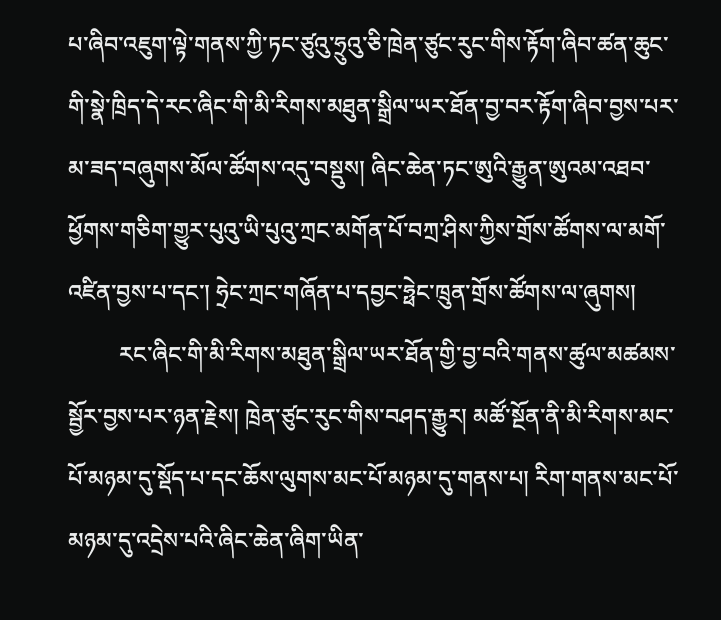པ་ཞིབ་འཇུག་ལྟེ་གནས་ཀྱི་ཏང་ཙུའུ་ཧྲུའུ་ཅི་ཁྲེན་ཙུང་རུང་གིས་རྟོག་ཞིབ་ཚན་ཆུང་གི་སྣེ་ཁྲིད་དེ་རང་ཞིང་གི་མི་རིགས་མཐུན་སྒྲིལ་ཡར་ཐོན་བྱ་བར་རྟོག་ཞིབ་བྱས་པར་མ་ཟད་བཞུགས་མོལ་ཚོགས་འདུ་བསྡུས། ཞིང་ཆེན་ཏང་ཨུའི་རྒྱུན་ཨུའམ་འཐབ་ཕྱོགས་གཅིག་གྱུར་པུའུ་ཡི་པུའུ་ཀྲང་མགོན་པོ་བཀྲ་ཤིས་ཀྱིས་གྲོས་ཚོགས་ལ་མགོ་འཛིན་བྱས་པ་དང་། ཧྲེང་ཀྲང་གཞོན་པ་དབྱང་ཧྥེང་ཁྲུན་གྲོས་ཚོགས་ལ་ཞུགས།
         རང་ཞིང་གི་མི་རིགས་མཐུན་སྒྲིལ་ཡར་ཐོན་གྱི་བྱ་བའི་གནས་ཚུལ་མཚམས་སྦྱོར་བྱས་པར་ཉན་རྗེས། ཁྲེན་ཙུང་རུང་གིས་བཤད་རྒྱུར། མཚོ་སྔོན་ནི་མི་རིགས་མང་པོ་མཉམ་དུ་སྡོད་པ་དང་ཆོས་ལུགས་མང་པོ་མཉམ་དུ་གནས་པ། རིག་གནས་མང་པོ་མཉམ་དུ་འདྲེས་པའི་ཞིང་ཆེན་ཞིག་ཡིན་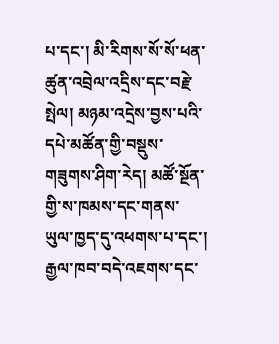པ་དང་། མི་རིགས་སོ་སོ་ཕན་ཚུན་འབྲེལ་འདྲིས་དང་བརྗེ་སྤེལ། མཉམ་འདྲེས་བྱས་པའི་དཔེ་མཚོན་གྱི་བསྡུས་གཟུགས་ཤིག་རེད། མཚོ་སྔོན་གྱི་ས་ཁམས་དང་གནས་ཡུལ་ཁྱད་དུ་འཕགས་པ་དང་། རྒྱལ་ཁབ་བདེ་འཇགས་དང་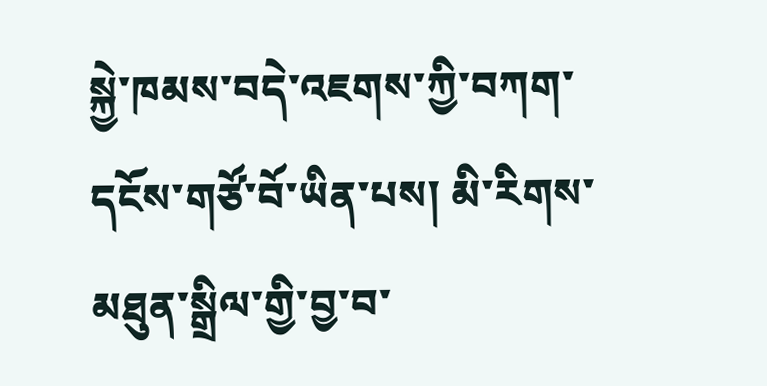སྐྱེ་ཁམས་བདེ་འཇགས་ཀྱི་བཀག་དངོས་གཙོ་བོ་ཡིན་པས། མི་རིགས་མཐུན་སྒྲིལ་གྱི་བྱ་བ་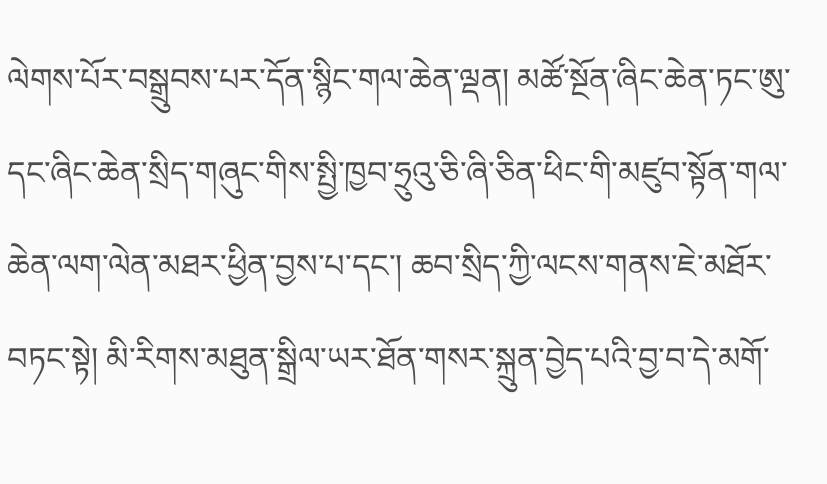ལེགས་པོར་བསྒྲུབས་པར་དོན་སྙིང་གལ་ཆེན་ལྡན། མཚོ་སྔོན་ཞིང་ཆེན་ཏང་ཨུ་དང་ཞིང་ཆེན་སྲིད་གཞུང་གིས་སྤྱི་ཁྱབ་ཧྲུའུ་ཅི་ཞི་ཅིན་ཕིང་གི་མཛུབ་སྟོན་གལ་ཆེན་ལག་ལེན་མཐར་ཕྱིན་བྱས་པ་དང་། ཆབ་སྲིད་ཀྱི་ལངས་གནས་ཇེ་མཐོར་བཏང་སྟེ། མི་རིགས་མཐུན་སྒྲིལ་ཡར་ཐོན་གསར་སྐྲུན་བྱེད་པའི་བྱ་བ་དེ་མགོ་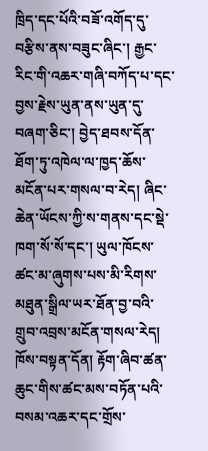ཁྲིད་དང་པོའི་བཟོ་འགོད་དུ་བརྩིས་ནས་བཟུང་ཞིང་། རྒྱང་རིང་གི་འཆར་གཞི་བཀོད་པ་དང་བྱས་རྗེས་ཡུན་ནས་ཡུན་དུ་བཞག་ཅིང་། བྱེད་ཐབས་དོན་ཐོག་ཏུ་འཁེལ་ལ་ཁྱད་ཆོས་མངོན་པར་གསལ་བ་རེད། ཞིང་ཆེན་ཡོངས་ཀྱི་ས་གནས་དང་སྡེ་ཁག་སོ་སོ་དང་། ཡུལ་ཁོངས་ཚང་མ་ཞུགས་པས་མི་རིགས་མཐུན་སྒྲིལ་ཡར་ཐོན་བྱ་བའི་གྲུབ་འབྲས་མངོན་གསལ་རེད། ཁོས་བསྟན་དོན། རྟོག་ཞིབ་ཚན་ཆུང་གིས་ཚང་མས་བཏོན་པའི་བསམ་འཆར་དང་གྲོས་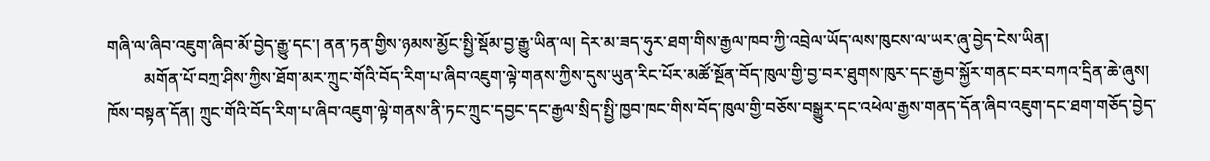གཞི་ལ་ཞིབ་འཇུག་ཞིབ་མོ་བྱེད་རྒྱུ་དང་། ནན་ཏན་གྱིས་ཉམས་མྱོང་སྤྱི་སྡོམ་བྱ་རྒྱུ་ཡིན་ལ། དེར་མ་ཟད་ཧུར་ཐག་གིས་རྒྱལ་ཁབ་ཀྱི་འབྲེལ་ཡོད་ལས་ཁུངས་ལ་ཡར་ཞུ་བྱེད་ངེས་ཡིན།
         མགོན་པོ་བཀྲ་ཤིས་ཀྱིས་ཐོག་མར་ཀྲུང་གོའི་བོད་རིག་པ་ཞིབ་འཇུག་ལྟེ་གནས་ཀྱིས་དུས་ཡུན་རིང་པོར་མཚོ་སྔོན་བོད་ཁུལ་གྱི་བྱ་བར་ཐུགས་ཁུར་དང་རྒྱབ་སྐྱོར་གནང་བར་བཀའ་དྲིན་ཆེ་ཞུས། ཁོས་བསྟན་དོན། ཀྲུང་གོའི་བོད་རིག་པ་ཞིབ་འཇུག་ལྟེ་གནས་ནི་ཏང་ཀྲུང་དབྱང་དང་རྒྱལ་སྲིད་སྤྱི་ཁྱབ་ཁང་གིས་བོད་ཁུལ་གྱི་བཅོས་བསྒྱུར་དང་འཕེལ་རྒྱས་གནད་དོན་ཞིབ་འཇུག་དང་ཐག་གཅོད་བྱེད་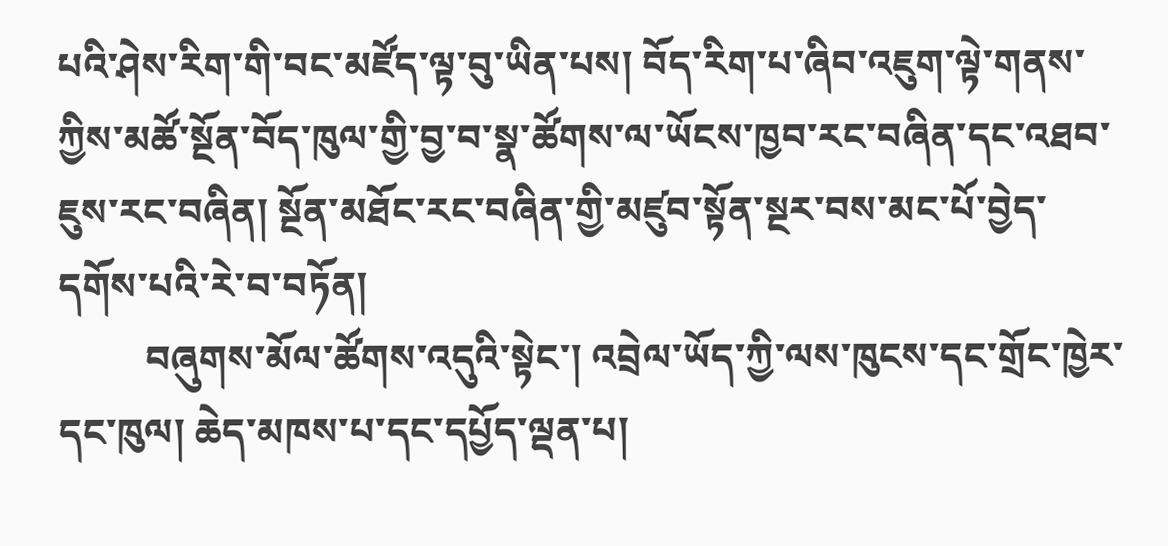པའི་ཤེས་རིག་གི་བང་མཛོད་ལྟ་བུ་ཡིན་པས། བོད་རིག་པ་ཞིབ་འཇུག་ལྟེ་གནས་ཀྱིས་མཚོ་སྔོན་བོད་ཁུལ་གྱི་བྱ་བ་སྣ་ཚོགས་ལ་ཡོངས་ཁྱབ་རང་བཞིན་དང་འཐབ་ཇུས་རང་བཞིན། སྔོན་མཐོང་རང་བཞིན་གྱི་མཛུབ་སྟོན་སྔར་བས་མང་པོ་བྱེད་དགོས་པའི་རེ་བ་བཏོན།
         བཞུགས་མོལ་ཚོགས་འདུའི་སྟེང་། འབྲེལ་ཡོད་ཀྱི་ལས་ཁུངས་དང་གྲོང་ཁྱེར་དང་ཁུལ། ཆེད་མཁས་པ་དང་དཔྱོད་ལྡན་པ།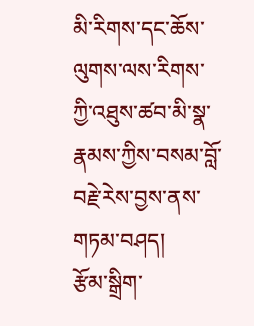མི་རིགས་དང་ཆོས་ལུགས་ལས་རིགས་ཀྱི་འཐུས་ཚབ་མི་སྣ་རྣམས་ཀྱིས་བསམ་བློ་བརྗེ་རེས་བྱས་ནས་གཏམ་བཤད།
རྩོམ་སྒྲིག་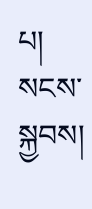པ། སངས་སྐྱབས།